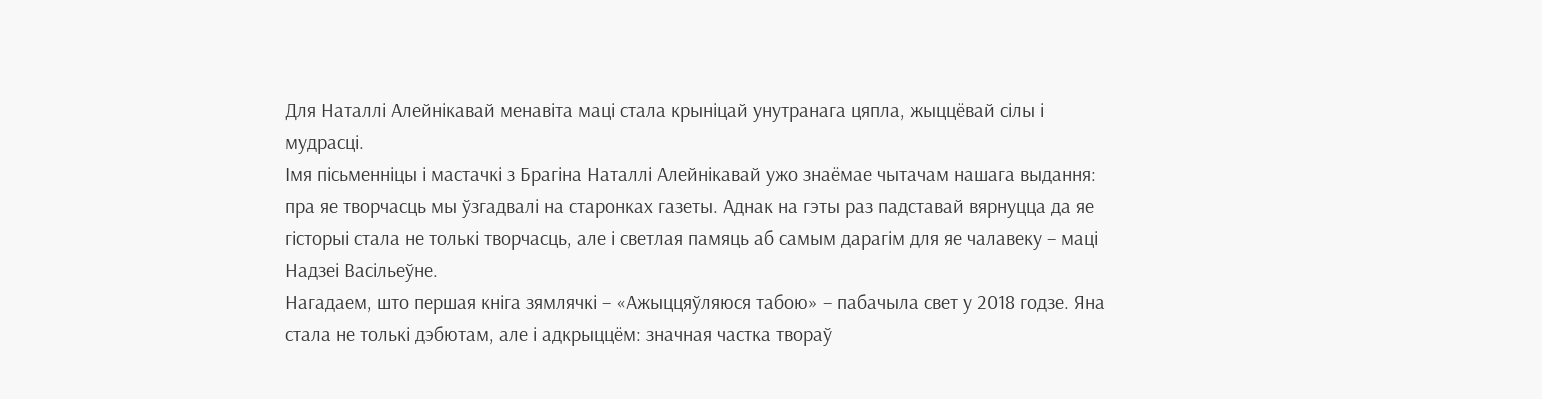Для Наталлі Алейнікавай менавіта маці стала крыніцай унутранага цяпла, жыццёвай сілы і мудрасці.
Імя пісьменніцы і мастачкі з Брагіна Наталлі Алейнікавай ужо знаёмае чытачам нашага выдання: пра яе творчасць мы ўзгадвалі на старонках газеты. Аднак на гэты раз падставай вярнуцца да яе гісторыі стала не толькі творчасць, але і светлая памяць аб самым дарагім для яе чалавеку – маці Надзеі Васільеўне.
Нагадаем, што першая кніга зямлячкі – «Ажыццяўляюся табою» – пабачыла свет у 2018 годзе. Яна стала не толькі дэбютам, але і адкрыццём: значная частка твораў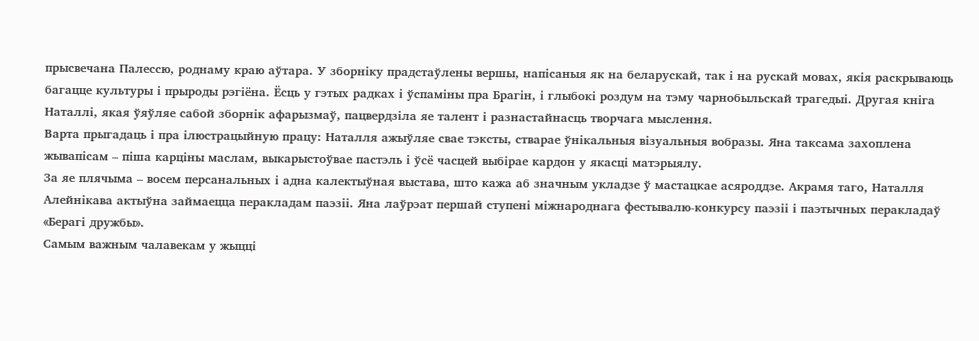прысвечана Палессю, роднаму краю аўтара. У зборніку прадстаўлены вершы, напісаныя як на беларускай, так і на рускай мовах, якія раскрываюць багацце культуры і прыроды рэгіёна. Ёсць у гэтых радках і ўспаміны пра Брагін, і глыбокі роздум на тэму чарнобыльскай трагедыі. Другая кніга Наталлі, якая ўяўляе сабой зборнік афарызмаў, пацвердзіла яе талент і разнастайнасць творчага мыслення.
Варта прыгадаць і пра ілюстрацыйную працу: Наталля ажыўляе свае тэксты, стварае ўнікальныя візуальныя вобразы. Яна таксама захоплена жывапісам – піша карціны маслам, выкарыстоўвае пастэль і ўсё часцей выбірае кардон у якасці матэрыялу.
За яе плячыма – восем персанальных і адна калектыўная выстава, што кажа аб значным укладзе ў мастацкае асяроддзе. Акрамя таго, Наталля Алейнікава актыўна займаецца перакладам паэзіі. Яна лаўрэат першай ступені міжнароднага фестывалю-конкурсу паэзіі і паэтычных перакладаў «Берагі дружбы».
Самым важным чалавекам у жыцці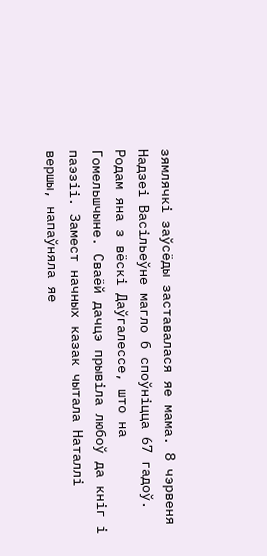зямлячкі заўсёды заставалася яе мама. 8 чэрвеня Надзеі Васільеўне магло б споўніцца 67 гадоў. Родам яна з вёскі Даўгалессе, што на Гомельшчыне. Сваёй дачцэ прывіла любоў да кніг і паэзіі. Замест начных казак чытала Наталлі вершы, напаўняла яе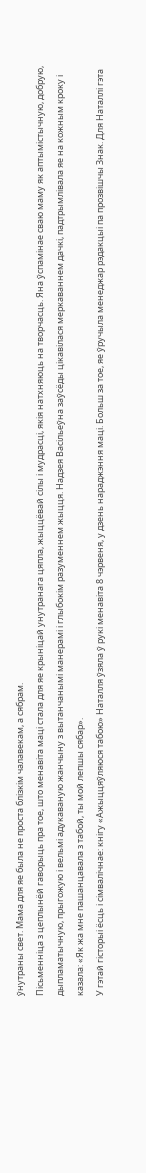ўнутраны свет. Мама для яе была не проста блізкім чалавекам, а сябрам.
Пісьменніца з цеплынёй гаворыць пра тое, што менавіта маці стала для яе крыніцай унутранага цяпла, жыццёвай сілы і мудрасці, якія натхняюць на творчасць. Яна ўспамінае сваю маму як аптымістычную, добрую, дыпламатычную, прыгожую і вельмі адукаваную жанчыну з вытанчанымі манерамі і глыбокім разуменнем жыцця. Надзея Васільеўна заўсёды цікавілася меркаваннем дачкі, падтрымлівала яе на кожным кроку і казала: «Як жа мне пашанцавала з табой, ты мой лепшы сябар».
У гэтай гісторыі ёсць і сімвалічнае: кнігу «Ажыццяўляюся табою» Наталля ўзяла ў рукі менавіта 8 чэрвеня, у дзень нараджэння маці. Больш за тое, яе ўручыла менеджар рэдакцыі па прозвішчы Знак. Для Наталлі гэта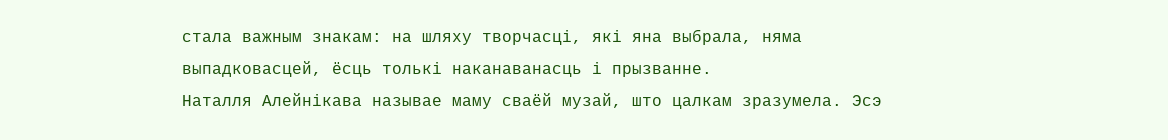стала важным знакам: на шляху творчасці, які яна выбрала, няма выпадковасцей, ёсць толькі наканаванасць і прызванне.
Наталля Алейнікава называе маму сваёй музай, што цалкам зразумела. Эсэ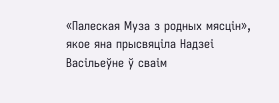«Палеская Муза з родных мясцін», якое яна прысвяціла Надзеі Васільеўне ў сваім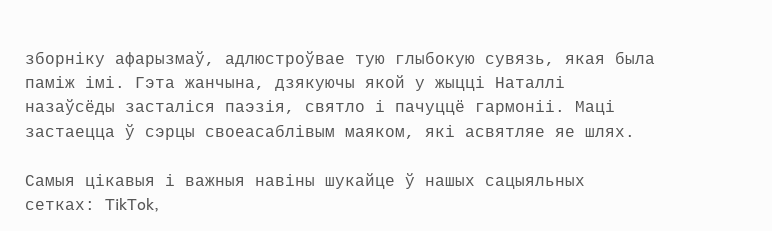зборніку афарызмаў, адлюстроўвае тую глыбокую сувязь, якая была паміж імі. Гэта жанчына, дзякуючы якой у жыцці Наталлі назаўсёды засталіся паэзія, святло і пачуццё гармоніі. Маці застаецца ў сэрцы своеасаблівым маяком, які асвятляе яе шлях.

Самыя цікавыя і важныя навіны шукайце ў нашых сацыяльных сетках: TikTok,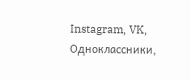Instagram, VK, Одноклассники,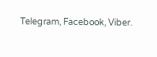Telegram, Facebook, Viber.